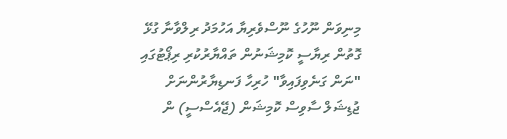މިނިވަން ނޫހުގެ ނޫސްވެރިޔާ އަހުމަދު ރިލްވާނާ ގުޅޭ ގޮތުން ރިޔާސީ ކޮމިޝަނުން ތައްޔާރުކުރި ރިޕޯޓުގައި "ނަން ގަނެވިފައިވާ" ހުރިހާ ފަނޑިޔާރުންނަށް ޖުޑިޝަލް ސާވިސް ކޮމިޝަން (ޖޭއެސްސީ) ން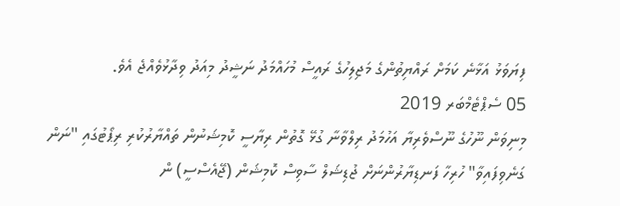ފިޔަވަޅު އަޅާނެ ކަމަށް ރައްޔިތުންގެ މަޖިލިހުގެ ރައީސް މުހައްމަދު ނަޝީދު މިއަދު ވިދާޅުވެއްޖެ އެވެ.
05 ސެޕްޓެމްބަރ 2019
މިނިވަން ނޫހުގެ ނޫސްވެރިޔާ އަހުމަދު ރިލްވާނާ ގުޅޭ ގޮތުން ރިޔާސީ ކޮމިޝަނުން ތައްޔާރުކުރި ރިޕޯޓުގައި "ނަން ގަނެވިފައިވާ" ހުރިހާ ފަނޑިޔާރުންނަށް ޖުޑިޝަލް ސާވިސް ކޮމިޝަން (ޖޭއެސްސީ) ން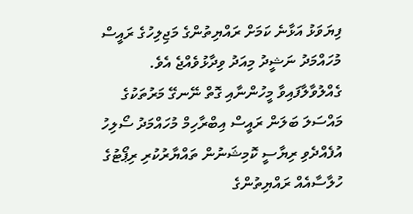ފިޔަވަޅު އަޅާނެ ކަމަށް ރައްޔިތުންގެ މަޖިލިހުގެ ރައީސް މުހައްމަދު ނަޝީދު މިއަދު ވިދާޅުވެއްޖެ އެވެ.
ގެއްލުވާލާފައިވާ މީހުންނާއި ގޮތް ނޭނގޭ މަރުތަކުގެ މައްސަލަ ބަލަން ރައީސް އިބްރާހިމް މުހައްމަދު ސޯލިހު އުފެއްދެވި ރިޔާސީ ކޮމިޝަނުން ތައްޔާރުކުރި ރިޕޯޓުގެ ހުލާސާއެއް ރައްޔިތުންގެ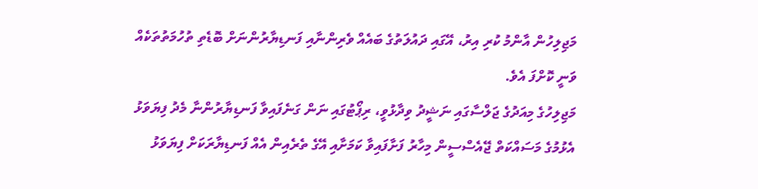މަޖިލިހުން އާންމު ކުރި އިރު، އޭގައި ދައުލަތުގެ ބައެއް ވެރިންނާއި ފަނޑިޔާރުންނަށް ބޮޑެތި ތުހުމަތުތަކެއް ވަނީ ކޮށްފަ އެވެ.
މަޖިލިހުގެ މިއަދުގެ ޖަލްސާގައި ނަޝީދު ވިދާޅުވީ، ރިޕޯޓުގައި ނަން ގަނެފައިވާ ފަނޑިޔާރުންނާ މެދު ފިޔަވަޅު އެޅުމުގެ މަސައްކަތް ޖޭއެސްސީން މިހާރު ފަށާފައިވާ ކަމަށާއި އޭގެ ތެރެއިން އެއް ފަނޑިޔާރަކަށް ފިޔަވަޅު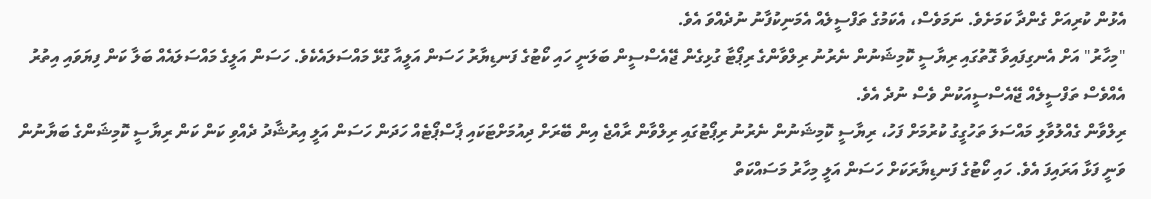އެޅުން ކުރިއަށް ގެންދާ ކަމަށެވެ. ނަމަވެސް، އެކަމުގެ ތަފްސީލެއް އެމަނިކުފާނު ނުދެއްވަ އެވެ.
"މިހާރު" އަށް އެނގިފައިވާ ގޮތުގައި ރިޔާސީ ކޮމިޝަނުން ނެރުނު ރިލްވާންގެ ރިޕޯޓާ ގުޅިގެން ޖޭއެސްސީން ބަލަނީ ހައި ކޯޓުގެ ފަނޑިޔާރު ހަސަން އަލީއާ ގުޅޭ މައްސަލައެކެވެ. ހަސަން އަލީގެ މައްސަލައެއް ބަލާ ކަން ފިޔަވައި އިތުރު އެއްވެސް ތަފްސީލެއް ޖޭއެސްސީއަކުން ވެސް ނުދެ އެވެ.
ރިލްވާން ގެއްލުވާލި މައްސަލަ ތަހުގީގު ކުރުމަށް ފަހު، ރިޔާސީ ކޮމިޝަނުން ނެރުނު ރިޕޯޓުގައި ރިލްވާން ރާއްޖެ އިން ބޭރަށް ދިއުމަށްޓަކައި ޕާސްޕޯޓެއް ހަދަން ހަސަން އަލީ އިރުޝާދު ދެއްވި ކަން ކަން ރިޔާސީ ކޮމިޝަންގެ ބަޔާނުން ވަނީ ފަޅާ އަރައިފަ އެވެ. ހައި ކޯޓުގެ ފަނޑިޔާރަކަށް ހަސަން އަލީ މިހާރު މަސައްކަތް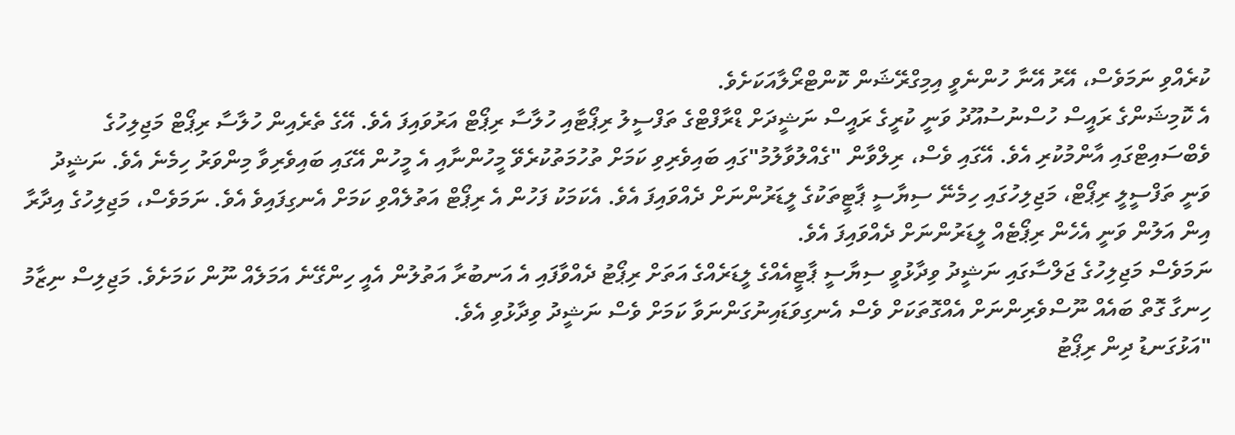ކުރެއްވި ނަމަވެސް، އޭރު އޭނާ ހުންނެވީ އިމިގްރޭޝަން ކޮންޓްރޯލާއަކަށެވެ.
އެ ކޮމިޝަންގެ ރައީސް ހުސްނުސުއޫދު ވަނީ ކުރީގެ ރައީސް ނަޝީދަށް ޑްރާފްޓްގެ ތަފްސީލު ރިޕޯޓާއި ހުލާސާ ރިޕޯޓް އަރުވައިފަ އެވެ. އޭގެ ތެރެއިން ހުލާސާ ރިޕޯޓް މަޖިލިހުގެ ވެބްސައިޓްގައި އާންމުކުރި އެވެ. އޭގައި ވެސް، ރިލްވާން "ގެއްލުވާލުމު"ގައި ބައިވެރިވި ކަމަށް ތުހުމަތުކުރެވޭ މީހުންނާއި އެ މީހުން އޭގައި ބައިވެރިވާ މިންވަރު ހިމެނެ އެވެ. ނަޝީދު ވަނީ ތަފްސީލީ ރިޕޯޓް، މަޖިލިހުގައި ހިމެނޭ ސިޔާސީ ޕާޓީތަކުގެ ލީޑަރުންނަށް ދެއްވައިފަ އެވެ. އެކަމަކު ފަހުން އެ ރިޕޯޓް އަތުލެއްވި ކަމަށް އެނގިފައިވެ އެވެ. ނަމަވެސް، މަޖިލިހުގެ އިދާރާ އިން އަލުން ވަނީ އެހެން ރިޕޯޓެއް ލީޑަރުންނަށް ދެއްވައިފަ އެވެ.
ނަމަވެސް މަޖިލިހުގެ ޖަލްސާގައި ނަޝީދު ވިދާޅުވީ ސިޔާސީ ޕާޓީއެއްގެ ލީޑަރެއްގެ އަތަށް ރިޕޯޓު ދެއްވާފައި އެ އަނބުރާ އަތުލުން އެއީ ހިންގޭނެ އަމަލެއް ނޫން ކަމަށެވެ. މަޖިލިސް ނިޒާމު ހިނގާ ގޮތް ބައެއް ނޫސްވެރިންނަށް އެއްގޮތަކަށް ވެސް އެނގިވަޑައިނުގަންނަވާ ކަމަށް ވެސް ނަޝީދު ވިދާޅުވި އެވެ.
"އަޅުގަނޑު ދިން ރިޕޯޓު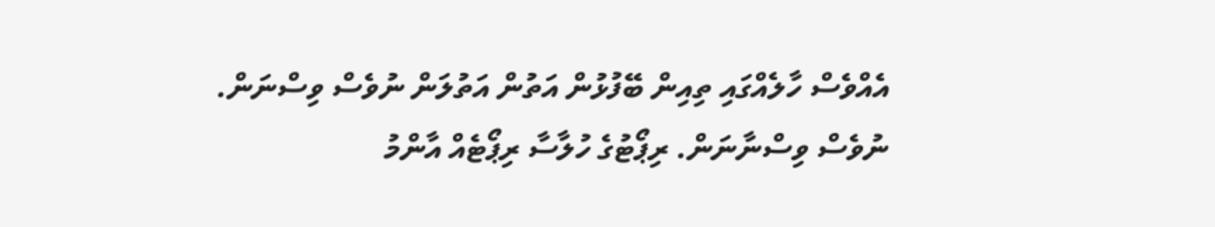އެއްވެސް ހާލެއްގައި ތިއިން ބޭފުޅުން އަތުން އަތުލަން ނުވެސް ވިސްނަން. ނުވެސް ވިސްނާނަން. ރިޕޯޓުގެ ހުލާސާ ރިޕޯޓެއް އާންމު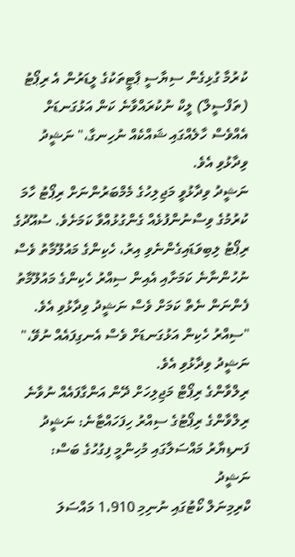ކުރުމާ ގުޅިގެން ސިޔާސީ ޕާޓީތަކުގެ ލީޑަރުން އެ ރިޕޯޓު (ތަފްސީލް) ލީކް ނުކުރައްވާނެ ކަން އަޅުގަނޑަށް އެއްވެސް ހާލެއްގައި ޝައްކެއް ނުހިނގާ،" ނަޝީދު ވިދާޅުވި އެވެ.
ނަޝީދު ވިދާޅުވީ މަޖިލިހުގެ މެމްބަރުންނަށް ރިޕޯޓު ހާމަ ކުރުމުގެ ވިސްނުންފުޅެއް ގެންގުޅުއްވާ ކަމަށެވެ. ސުއޫދުގެ ރިޕޯޓު ލިބިވަޑައިގެންނެވި އިރު، ހެކިންގެ މައުލޫމާތު ވެސް ނުހުންނާނެ ކަމަށާއި އެއިން ސިއްރު ހެކިންގެ މައުލޫމާތު ފެންނަން ނެތް ކަމަށް ވެސް ނަޝީދު ވިދާޅުވި އެވެ.
"ސިއްރު ހެކިން އަޅުގަނޑަށް ވެސް އެނގިފައެއް ނުވޭ،" ނަޝީދު ވިދާޅުވި އެވެ.
ރިލްވާންގެ ރިޕޯޓް މަޖިލިހަށް ދޭން އަންގާފައެއް ނުވާނެ
ރިލްވާންގެ ރިޕޯޓުގެ ސިއްރު ހިފަހައްޓާނެ: ނަޝީދު
ފަނޑިޔާރު މައްސަލާގައި މުހިންމީ ފިގުހުގެ ބަސް: ނަޝީދު
ކްރިމިނަލް ކޯޓުގައި ނުނިމި 1،910 މައްސަލަ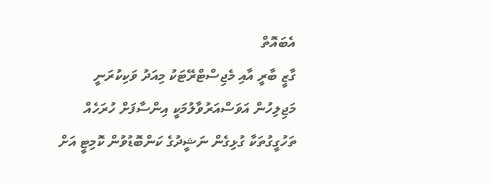އެބައޮތް
ގާޒީ ބާރީ އާއި މެޖިސްޓްރޭޓަކު މިއަދު ވަކިކުރަނީ
މަޖިލިހުން އަވަސްއަރުވާލުމަކީ އިންސާފަށް ހުރަހެއް
ތަހުގީގުތަކާ ގުޅިގެން ނަޝީދުގެ ކަންބޮޑުވުން ކޮމިޓީ އަށް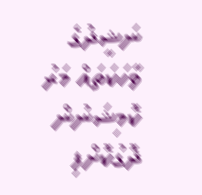ނަޝީދުގެ ވާހަކަތައް މަރު ކޮމިޝަނުން ދޮގުކޮށްފި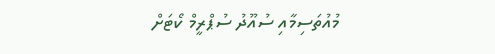މުއުތަސިމާއި ސުއޫދު ސުޕްރީމް ކޯޓަށް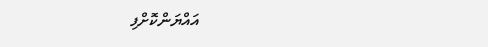އައްޔަންކޮށްފި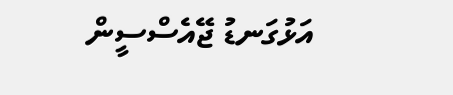އަޅުގަނޑު ޖޭއެސްސީން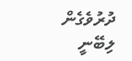ދުރުވެގެން ލިބޭނީ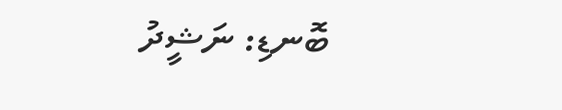ބޮނޑި: ނަޝީދު